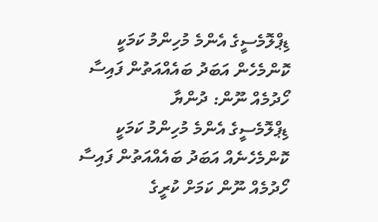ޑިޕްލޮމެސީގެ އެންމެ މުހިންމު ކަމަކީ ކޮންމެހެން އަބަދު ބައެއްއަތުން ފައިސާ ހޯދުމެއް ނޫން: ދުންޔާ
ޑިޕްލޮމެސީގެ އެންމެ މުހިންމު ކަމަކީ ކޮންމެހެނެއް އަބަދު ބައެއްއަތުން ފައިސާ ހޯދުމެއް ނޫން ކަމަށް ކުރީގެ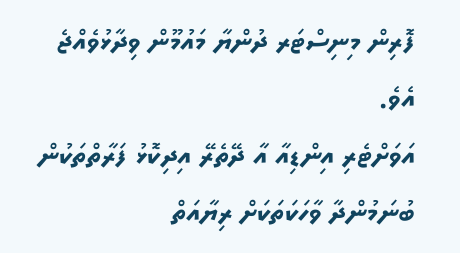ފޮރިން މިނިސްޓަރ ދުންޔާ މައުމޫން ވިދާޅުވެއްޖެ އެވެ.
އަވަށްޓެރި އިންޑިއާ އާ ދޭތެރޭ އިދިކޮޅު ފަރާތްތަކުން ބުނަމުންދާ ވާހަކަތަކަށް ރިޔާއަތް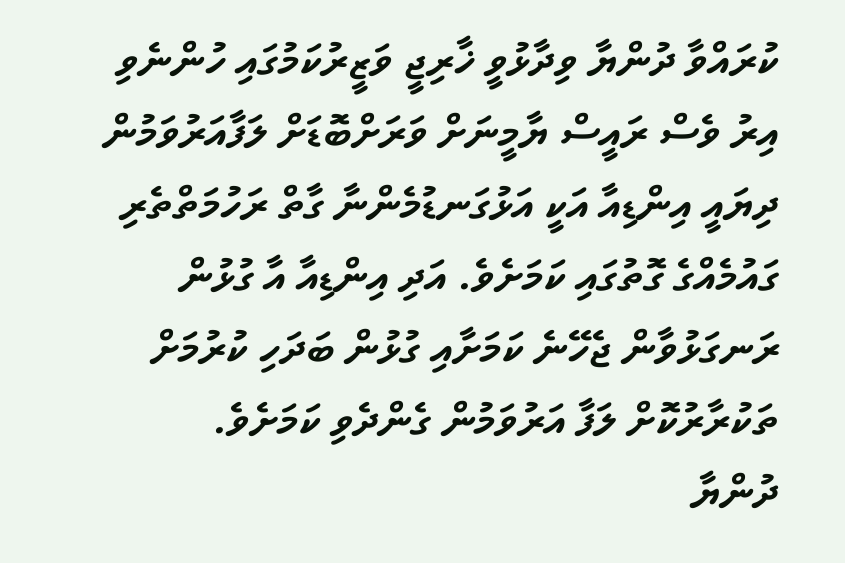ކުރައްވާ ދުންޔާ ވިދާޅުވީ ޚާރިޖީ ވަޒީރުކަމުގައި ހުންނެވި އިރު ވެސް ރައީސް ޔާމީނަށް ވަރަށްބޮޑަށް ލަފާއަރުވަމުން ދިޔައީ އިންޑިއާ އަކީ އަޅުގަނޑުމެންނާ ގާތް ރަހުމަތްތެރި ގައުމެއްގެ ގޮތުގައި ކަމަށެވެ. އަދި އިންޑިއާ އާ ގުޅުން ރަނގަޅުވާން ޖެހޭނެ ކަމަށާއި ގުޅުން ބަދަހި ކުރުމަށް ތަކުރާރުކޮށް ލަފާ އަރުވަމުން ގެންދެވި ކަމަށެވެ.
ދުންޔާ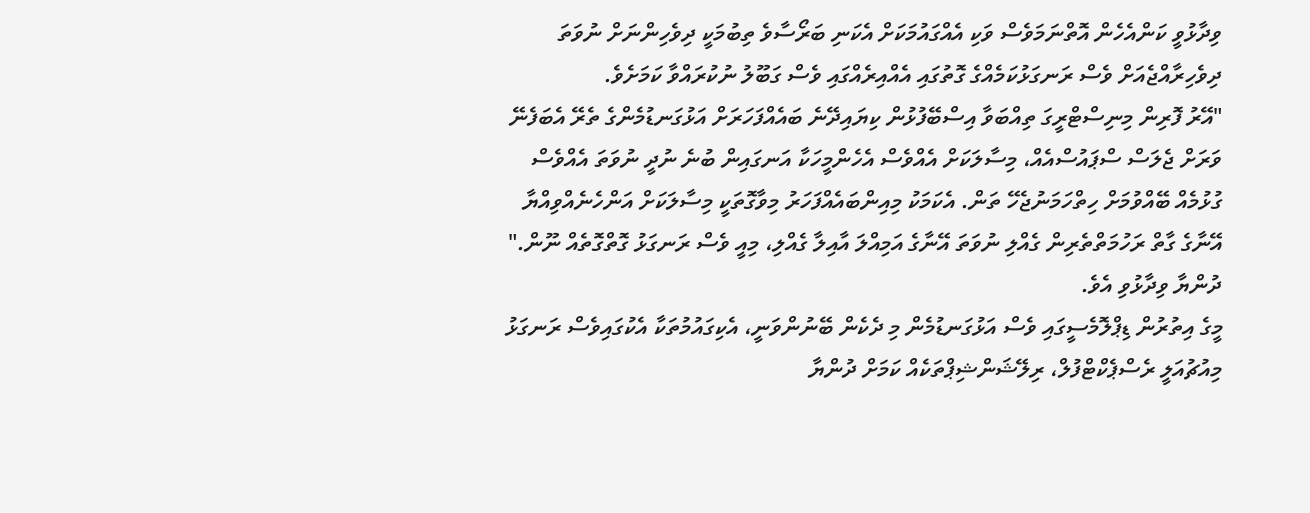ވިދާޅުވީ ކަންއެހެން އޮތްނަމަވެސް ވަކި އެއްގައުމަކަށް އެކަނި ބަރޯސާވެ ތިބުމަކީ ދިވެހިންނަށް ނުވަތަ ދިވެހިރާއްޖެއަށް ވެސް ރަނގަޅުކަމެއްގެ ގޮތުގައި އެއްއިރެއްގައި ވެސް ގަބޫލު ނުކުރައްވާ ކަމަށެވެ.
"އޭރު ފޮރިން މިނިސްޓްރީގަ ތިއްބަވާ އިސްބޭފުޅުން ކިޔައިދޭނެ ބައެއްފަހަރަށް އަޅުގަނޑުމެންގެ ތެރޭ އެބަފެނޭ ވަރަށް ޖެލަސް ސްޕައުސްއެއް، މިސާލަކަށް އެއްވެސް އެހެންމީހަކާ އަނގައިން ބުނެ ނުދީ ނުވަތަ އެއްވެސް ގުޅުމެއް ބޭއްވުމަށް ހިތްހަމަނުޖެހޭ ތަން. އެކަމަކު މިއިންބައެއްފަހަރު މިވާގޮތަކީ މިސާލަކަށް އަންހެނެއްވިއްޔާ އޭނާގެ ގާތް ރަހުމަތްތެރިން ގެއްލި ނުވަތަ އޭނާގެ އަމިއްލަ އާއިލާ ގެއްލި، މިއީ ވެސް ރަނގަޅު ގޮތްގޮތެއް ނޫން." ދުންޔާ ވިދާޅުވި އެވެ.
މީގެ އިތުރުން ޑިޕްލޮމެސީގައި ވެސް އަޅުގަނޑުމެން މި ދެކެން ބޭނުންވަނީ، އެކިގައުމުތަކާ އެކުގައިވެސް ރަނގަޅު މިއުޗުއަލީ ރެސްޕެކްޓްފުލް، ރިލޭޝަންޝިޕްތަކެއް ކަމަށް ދުންޔާ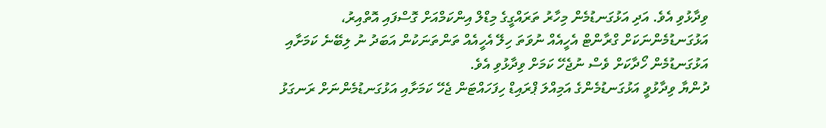ވިދާޅުވި އެވެ. އަދި އަޅުގަނޑުމެން މިހާރު ތަރައްގީގެ މިޑްލް އިންކަމްއަށް ގޮސްފައި އޮތްއިރު، އަޅުގަނޑުމެންނަކަށް ގްރާންޓް އެހީއެއް ނުވަތަ ހިލޭ އެހީއެއް ތަންތަނަކުން އަބަދު ނު ލިބޭނެ ކަމަށާއި އަޅުގަނޑުމެން ހޯދާކަށް ވެސް ނުޖެހޭ ކަމަށް ވިދާޅުވި އެވެ.
ދުންޔާ ވިދާޅުވީ އަޅުގަނޑުމެންގެ އަމިއްލަ ޕްރައިޑް ހިފަހައްޓަން ޖެހޭ ކަމަށާއި އަޅުގަނޑުމެންނަށް ރަނގަޅު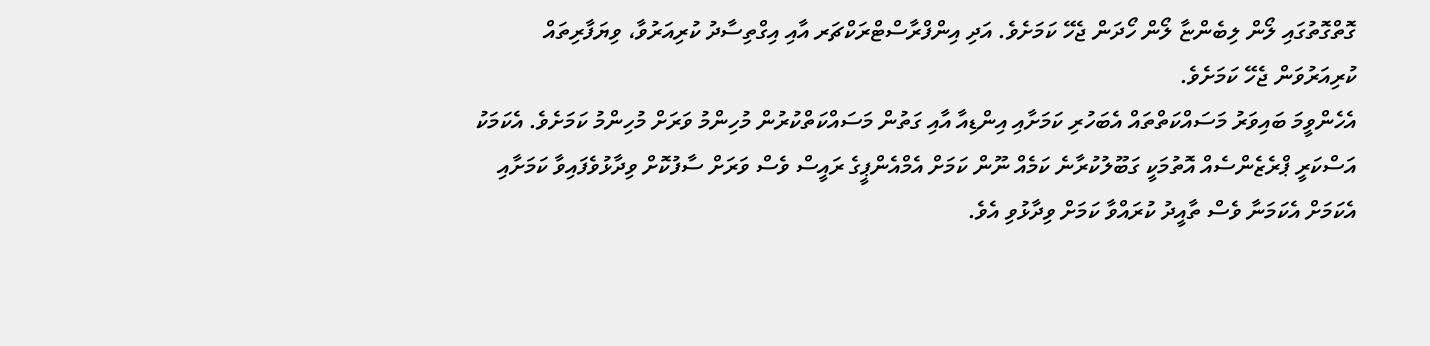ގޮތްގޮތުގައި ލޯން ލިބެންޏާ ލޯން ހޯދަން ޖެހޭ ކަމަށެވެ. އަދި އިންފްރާސްޓްރަކްޗަރ އާއި އިގްތިސާދު ކުރިއަރުވާ، ވިޔަފާރިތައް ކުރިއަރުވަން ޖެހޭ ކަމަށެވެ.
އެހެންވީމަ ބައިވަރު މަސައްކަތްތައް އެބަހުރި ކަމަށާއި އިންޑިއާ އާއި ގަތުން މަސައްކަތްކުރުން މުހިންމު ވަރަށް މުހިންމު ކަމަށެވެ. އެކަމަކު އަސްކަރީ ޕްރެޒެންސެއް އޮތުމަކީ ގަބޫލުކުރާނެ ކަމެއް ނޫން ކަމަށް އެމްއެންޕީގެ ރައީސް ވެސް ވަރަށް ސާފުކޮށް ވިދާޅުވެފައިވާ ކަމަށާއި އެކަމަށް އެކަމަނާ ވެސް ތާއީދު ކުރައްވާ ކަމަށް ވިދާޅުވި އެވެ.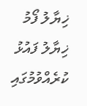ޚިޔާލު ފޯމު
ޚިޔާލު ފައުޅު ކުރެއްވުމުގައި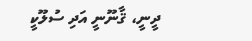ދީނީ، ޤާނޫނީ އަދި ސުލޫކީ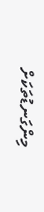މިންގަނޑުތަކަށް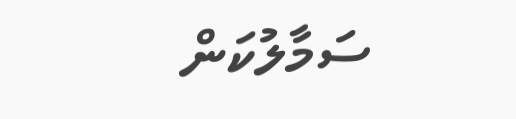ސަމާލުކަން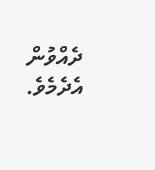ދެއްވުން އެދެމެވެ.